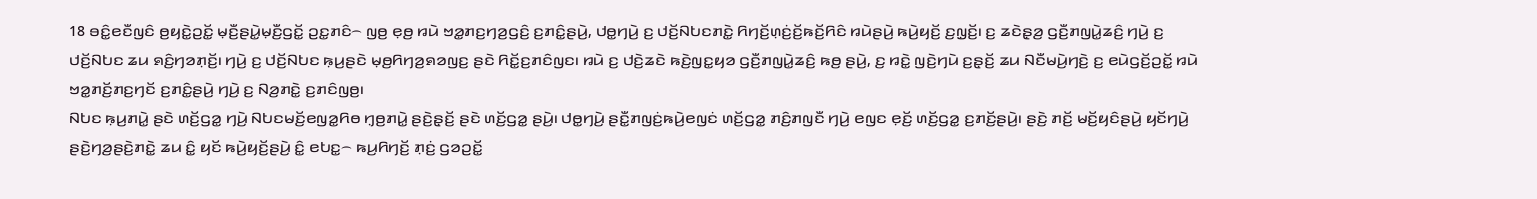18 ꤋꤢꤨ꤭ꤕꤢꤪꤜꤢꤨ ꤥ꤬ꤟꤢꤧ꤭ꤑꤢꤩ꤭ ꤗ꤫ꤢꤪ꤬ꤔꤣꤧ꤭ꤗ꤫ꤢꤪ꤬ꤞꤢꤩ꤭ ꤑꤢ꤭ꤊꤢꤨ꤮ ꤜꤥ꤬ ꤕ꤫ꤥ꤬ ꤙꤣꤧ ꤠꤤ꤭ꤊꤢ꤬ꤚꤤ꤬ꤞꤢꤨ꤬ ꤢ꤬ꤊꤢꤨ꤭ꤔꤣꤧ꤬, ꤓꤥ꤭ꤚꤣꤧ꤬ ꤢ꤬ ꤓꤢꤩ꤬ꤡꤝꤢꤊꤢꤧ꤭ ꤖꤚꤢꤩ꤬ꤛ꤫ꤢꤦ꤬ꤢꤩ꤬ꤒꤢꤩ꤬ꤖꤢꤨ ꤙꤣꤧꤔꤣꤧ꤬ ꤒꤣꤧ꤬ꤟꤢꤩ꤬ ꤢ꤬ꤜ꤫ꤢꤩ꤬꤯ ꤢ꤬ ꤘꤢꤧꤔ꤫ꤤ꤬ ꤞꤢꤪ꤬ꤊꤜꤣꤧ꤭ꤘꤢꤨ꤬ ꤚꤣꤧ꤬ ꤢ꤬ ꤓꤢꤩ꤬ꤡꤝꤢ ꤘꤣ ꤎꤢꤨ꤬ꤚꤤꤊ꤫ꤢꤩ꤬꤯ ꤚꤣꤧ꤬ ꤢ꤬ ꤓꤢꤩ꤬ꤡꤝꤢ ꤒ꤫ꤣ꤬ꤔꤢꤧ ꤗ꤫ꤥ꤬ꤖꤚꤤ꤬ꤎꤤꤜꤢ꤬ ꤔꤢꤧ ꤖꤢꤩ꤭ꤢ꤬ꤊꤢꤨꤜꤢ꤯ ꤙꤣꤧ ꤢ꤬ ꤓꤢꤧ꤬ꤘꤢꤧ ꤒꤢꤧ꤬ꤜꤢ꤭ꤟꤤ ꤞꤢꤪ꤬ꤊꤜꤣꤧ꤭ꤘꤢꤨ꤬ ꤒꤥ꤬ ꤔꤣꤧ꤬, ꤢ꤬ ꤙꤢꤧ꤭ ꤜꤢꤧ꤬ꤚꤣꤧ ꤢ꤬ꤔ꤫ꤢꤩ꤬ ꤘꤣ ꤡꤢꤪꤗꤣꤧ꤬ꤚꤢꤧ꤬ ꤢ꤬ ꤕꤣꤧꤞꤢꤩ꤬ꤑꤢꤩ꤭ ꤙꤣꤧ ꤠꤤ꤭ꤊꤢꤩ꤬ꤊꤢ꤬ꤚꤢꤩ ꤢ꤬ꤊꤢꤨ꤭ꤔꤣꤧ꤬ ꤚꤣꤧ꤬ ꤢ꤬ ꤡꤤ꤬ꤊꤢꤧ꤭ ꤢ꤬ꤊꤢꤨꤜꤥ꤬꤯
ꤡꤝꤢ ꤒ꤫ꤣ꤬ꤊꤣꤧ꤭ ꤔꤢꤧ ꤛꤢꤩ꤬ꤞꤤ꤭ ꤚꤣꤧ꤬ ꤡꤝꤢꤗꤢꤩ꤬ꤕꤜꤤ꤭ꤖꤥ ꤚ꤫ꤥ꤬ꤊꤣꤧ꤭ ꤔꤢꤧ꤬ꤔ꤫ꤢꤩ꤬ ꤔꤢꤧ ꤛꤢꤩ꤬ꤞꤤ꤭ ꤔꤣꤧ꤬꤯ ꤓꤥ꤭ꤚꤣꤧ꤬ ꤔꤢꤪ꤭ꤊꤜꤢꤦ꤬ꤒꤣꤧ꤬ꤕꤜꤢꤦ ꤛꤢꤩ꤬ꤞꤤ꤭ ꤊꤢꤨ꤬ꤊꤜꤢꤪ ꤚꤣꤧ꤬ ꤕꤜꤢ ꤕ꤫ꤢꤩ꤬ ꤛꤢꤩ꤬ꤞꤤ꤭ ꤢ꤬ꤊꤢꤩ꤬ꤔꤣꤧ꤬꤯ ꤔꤢꤧ꤬ ꤊꤢꤩ꤬ ꤗꤢꤩ꤬ꤟꤢꤨꤔꤣꤧ꤬ ꤟꤢꤩꤚꤣꤧ꤬ ꤔꤢꤧ꤬ꤚꤤ꤬ꤔꤢꤧ꤬ꤊꤢꤧ꤭ ꤘꤣ ꤢꤨ꤭ ꤟꤢꤩ ꤒꤣꤧ꤬ꤟꤢꤩ꤬ꤔꤣꤧ꤬ ꤢꤨ꤭ ꤕꤝꤢ꤭꤮ ꤒꤣ꤬ꤖꤚꤢꤩ꤬ ꤊ꤫ꤢꤦ꤬ ꤞꤤꤑꤢꤩ꤭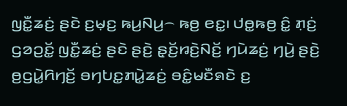ꤜꤢꤪ꤭ꤘꤢꤦ꤬ ꤔꤢꤧ ꤢ꤬ꤗ꤫ꤢ꤬ ꤒꤣ꤬ꤡꤣ꤬꤮ ꤒꤥ꤬ ꤕꤢ꤭꤯ ꤓꤥ꤭ꤒꤥ꤬ ꤢꤨ꤭ ꤊ꤫ꤢꤦ꤬ ꤞꤤꤑꤢꤩ꤭ ꤜꤢꤪ꤭ꤘꤢꤦ꤬ ꤔꤢꤧ ꤔꤢꤧ꤬ ꤔ꤫ꤢꤩ꤬ꤙꤢꤧ꤬ꤡꤢꤩ꤬ ꤚꤣꤧꤘꤢꤦ꤬ ꤚꤣꤧ꤬ ꤔꤢꤧ꤬ ꤥ꤬ꤞꤣꤧ꤭ꤖꤚꤢꤩ꤬ ꤋꤚꤝꤢ꤭ꤊꤣꤧ꤭ꤘꤢꤦ꤬ ꤋꤢꤨ꤭ꤗꤢꤪꤎꤢꤧ ꤢ꤬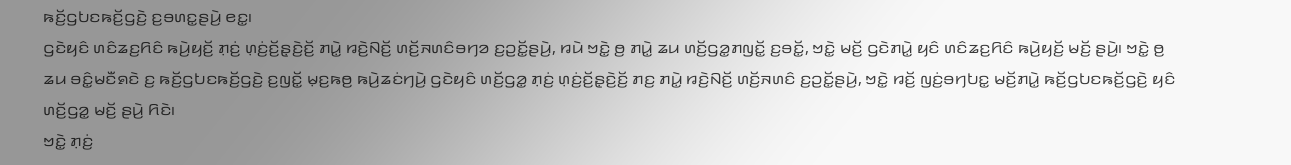ꤒꤢꤩ꤬ꤞꤝꤢꤒꤢꤩ꤬ꤞꤢꤧ꤬ ꤢ꤬ꤋꤛꤢ꤭ꤔꤣꤧ꤬ ꤕꤢ꤭꤯
ꤞꤢꤧꤟꤢꤨ ꤛꤢꤨꤘꤢ꤬ꤖꤢꤨ ꤒꤣꤧ꤬ꤟꤢꤩ꤬ ꤊ꤫ꤢꤦ꤬ ꤛ꤫ꤢꤦ꤬ꤢꤩ꤬ꤔ꤫ꤢꤧ꤬ꤢꤩ꤬ ꤊꤣꤧ꤭ ꤙꤢꤧ꤬ꤡꤢꤩ꤬ ꤛꤢꤩ꤬ꤏꤛꤢꤨꤋꤚꤤ ꤢ꤬ꤑꤢꤩ꤭ꤔꤣꤧ꤬, ꤙꤣꤧ ꤠꤢꤧ꤭ ꤥ꤬ ꤊꤣꤧ꤭ ꤘꤣ ꤛꤢꤩ꤬ꤞꤤ꤭ꤊꤜꤢꤩ꤭ ꤢ꤬ꤋꤢꤩ꤭, ꤠꤢꤧ꤭ ꤗꤢꤩ꤬ ꤞꤢꤧꤊꤣꤧ꤭ ꤟꤢꤨ ꤛꤢꤨꤘꤢ꤬ꤖꤢꤨ ꤒꤣꤧ꤬ꤟꤢꤩ꤬ ꤗꤢꤩ꤬ ꤔꤣꤧ꤬꤯ ꤠꤢꤧ꤭ ꤥ꤬ ꤘꤣ ꤋꤢꤨ꤭ꤗꤢꤪꤎꤢꤧ ꤢ꤬ ꤒꤢꤩ꤬ꤞꤝꤢꤒꤢꤩ꤬ꤞꤢꤧ꤬ ꤢ꤬ꤜꤢꤩ꤭ ꤗ꤫ꤢ꤬ꤒꤥ꤬ ꤒꤣꤧ꤬ꤘꤢꤦꤚꤣꤧ꤬ ꤞꤢꤧꤟꤢꤨ ꤛꤢꤩ꤬ꤞꤤ꤭ ꤊ꤫ꤢꤦ꤬ ꤛ꤫ꤢꤦ꤬ꤢꤩ꤬ꤔ꤫ꤢꤧ꤬ꤢꤩ꤬ ꤊꤢ꤬ ꤊꤣꤧ꤭ ꤙꤢꤧ꤬ꤡꤢꤩ꤬ ꤛꤢꤩ꤬ꤏꤛꤢꤨ ꤢ꤬ꤑꤢꤩ꤭ꤔꤣꤧ꤬, ꤠꤢꤧ꤭ ꤙꤢꤩ꤬ ꤜꤢꤦ꤬ꤋꤚꤝꤢ꤭ ꤗꤢꤩ꤬ꤊꤣꤧ꤭ ꤒꤢꤩ꤬ꤞꤝꤢꤒꤢꤩ꤬ꤞꤢꤧ꤬ ꤟꤢꤨ ꤛꤢꤩ꤬ꤞꤤ꤭ ꤗꤢꤩ꤬ ꤔꤣꤧ꤬ ꤖꤢꤧ꤯
ꤠꤢꤧ꤭ ꤊ꤫ꤢꤦ꤬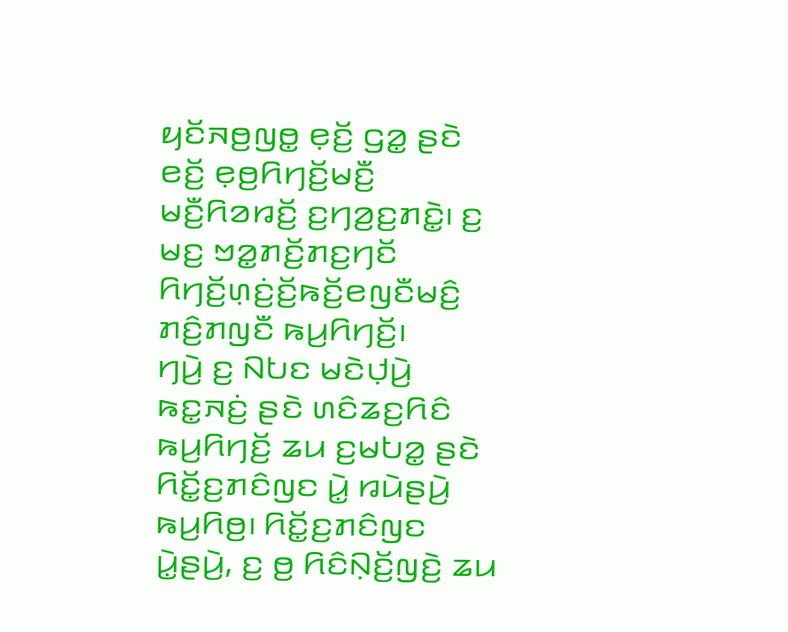ꤟꤢꤩꤏꤥ꤬ꤜꤥ꤭ ꤕ꤫ꤢꤩ꤬ ꤞꤤ꤭ ꤔꤢꤧ ꤕꤢꤩ꤬ ꤕ꤫ꤥ꤬ꤖꤚꤢꤩ꤬ꤗꤢꤪ꤬ ꤗꤢꤪ꤬ꤖꤤꤙꤢꤩ꤬ ꤢ꤬ꤚꤤ꤬ꤢ꤬ꤊꤢꤧ꤭꤯ ꤢ꤬ ꤗꤢ꤬ ꤠꤤ꤭ꤊꤢꤩ꤬ꤊꤢ꤬ꤚꤢꤩ ꤖꤚꤢꤩ꤬ꤛ꤫ꤢꤦ꤬ꤢꤩ꤬ꤒꤢꤩ꤬ꤕꤜꤢꤪꤗꤢꤨ꤬ ꤊꤢꤨ꤬ꤊꤜꤢꤪ ꤒꤣ꤬ꤖꤚꤢꤩ꤬꤯
ꤚꤣꤧ꤬ ꤢ꤬ ꤡꤝꤢ ꤗꤢꤧꤓ꤫ꤣꤧ꤬ ꤒꤢ꤭ꤏꤢꤦ꤬ ꤔꤢꤧ ꤛꤢꤨꤘꤢ꤬ꤖꤢꤨ ꤒꤣ꤬ꤖꤚꤢꤩ꤬ ꤘꤣ ꤢ꤬ꤗꤝꤤ꤭ ꤔꤢꤧ ꤖꤢꤩ꤭ꤢ꤬ꤊꤢꤨꤜꤢ ꤣꤧ꤭ ꤙꤣꤧꤔꤣꤧ꤬ ꤒꤣ꤬ꤖꤥ꤬꤯ ꤖꤢꤩ꤭ꤢ꤬ꤊꤢꤨꤜꤢ ꤣꤧ꤭ꤔꤣꤧ꤬, ꤢ꤬ ꤥ꤬ ꤖꤢꤨꤡ꤫ꤢꤩ꤬ꤜꤢꤧ꤬ ꤘꤣ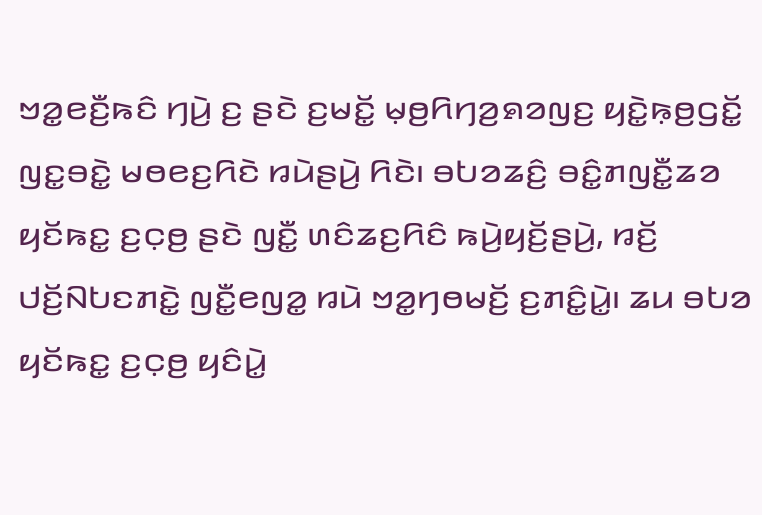ꤠꤤ꤭ꤕꤢꤪ꤬ꤒꤢꤨ ꤚꤣꤧ꤬ ꤢ꤬ ꤔꤢꤧ ꤢ꤬ꤗꤢꤩ꤭ ꤗ꤫ꤥ꤬ꤖꤚꤤ꤬ꤎꤤꤜꤢ꤬ ꤟꤢꤧ꤭ꤒ꤫ꤥ꤬ꤞꤢꤩ꤭ ꤜꤢ꤭ꤋꤢꤧ꤭ ꤗꤥꤕꤢ꤬ꤖꤢꤧ ꤙꤣꤧꤔꤣꤧ꤬ ꤖꤢꤧ꤯ ꤋꤝꤤꤘꤢꤨ꤬ ꤋꤢꤨ꤭ꤊꤜꤢꤪ꤭ꤘꤤ ꤟꤢꤩꤒꤢ꤭ ꤢ꤬ꤍ꤫ꤥ꤬ ꤔꤢꤧ ꤜꤢꤪ꤭ ꤛꤢꤨꤘꤢ꤬ꤖꤢꤨ ꤒꤣꤧ꤬ꤟꤢꤩ꤬ꤔꤣꤧ꤬, ꤙꤢꤩ꤬ ꤓꤢꤩ꤬ꤡꤝꤢꤊꤢꤧ꤭ ꤜꤢꤪ꤭ꤕꤜꤤ꤭ ꤙꤣꤧ ꤠꤤ꤭ꤚꤥꤗꤢꤩ꤬ ꤢ꤬ꤊꤢꤨ꤭ꤣꤧ꤭꤯ ꤘꤣ ꤋꤝꤤ ꤟꤢꤩꤒꤢ꤭ ꤢ꤬ꤍ꤫ꤥ꤬ ꤟꤢꤨꤣꤧ꤭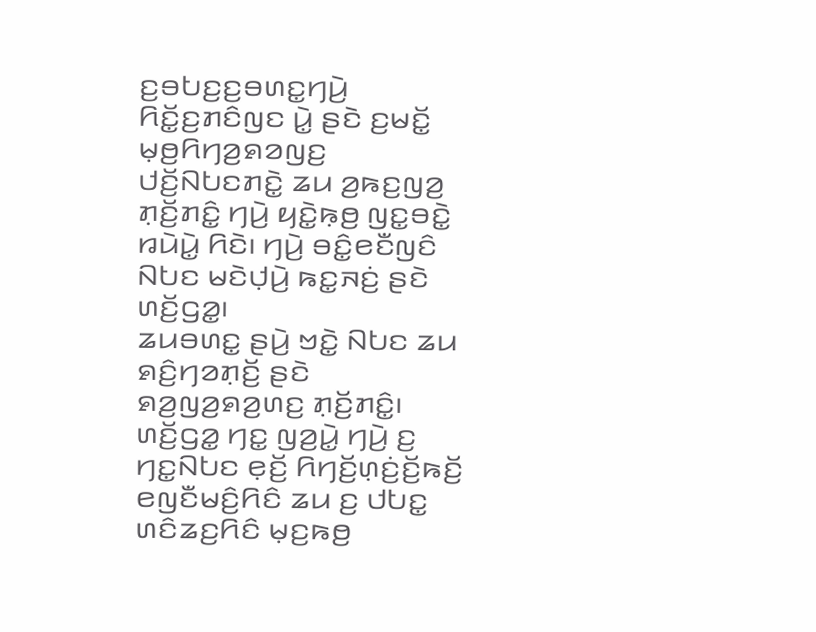ꤢ꤬ꤋꤝꤢ꤬ꤢ꤬ꤋꤛꤢ꤭ꤚꤣꤧ꤬ ꤖꤢꤩ꤭ꤢ꤬ꤊꤢꤨꤜꤢ ꤣꤧ꤭ ꤔꤢꤧ ꤢ꤬ꤗꤢꤩ꤭ ꤗ꤫ꤥ꤬ꤖꤚꤤ꤬ꤎꤤꤜꤢ꤬ ꤓꤢꤩ꤬ꤡꤝꤢꤊꤢꤧ꤭ ꤘꤣ ꤤ꤬ꤒꤢ꤬ꤜꤤ꤬ ꤊ꤫ꤢꤩ꤬ꤊꤢꤨ꤭ ꤚꤣꤧ꤬ ꤟꤢꤧ꤭ꤒ꤫ꤥ꤬ ꤜꤢ꤭ꤋꤢꤧ꤭ ꤙꤣꤧꤣꤧ꤭ ꤖꤢꤧ꤯ ꤚꤣꤧ꤬ ꤋꤢꤨ꤭ꤕꤢꤪꤜꤢꤨ ꤡꤝꤢ ꤗꤢꤧꤓ꤫ꤣꤧ꤬ ꤒꤢ꤭ꤏꤢꤦ꤬ ꤔꤢꤧ ꤛꤢꤩ꤬ꤞꤤ꤭꤯
ꤘꤣꤋꤛꤢ꤭ ꤔꤣꤧ꤬ ꤠꤢꤧ꤭ ꤡꤝꤢ ꤘꤣ ꤎꤢꤨ꤬ꤚꤤꤊ꤫ꤢꤩ꤬ ꤔꤢꤧ ꤎꤤ꤬ꤜꤤ꤬ꤎꤤ꤬ꤛꤢ꤬ ꤊ꤫ꤢꤩ꤬ꤊꤢꤨ꤭꤯
ꤛꤢꤩ꤬ꤞꤤ꤭ ꤚꤢ꤭ ꤜꤤ꤬ꤣꤧ꤭ ꤚꤣꤧ꤬ ꤢ꤬ ꤚꤢ꤭ꤡꤝꤢ ꤕ꤫ꤢꤩ꤬ ꤖꤚꤢꤩ꤬ꤛ꤫ꤢꤦ꤬ꤢꤩ꤬ꤒꤢꤩ꤬ ꤕꤜꤢꤪꤗꤢꤨ꤬ꤖꤢꤨ ꤘꤣ ꤢ꤬ ꤓꤝꤢ꤭ ꤛꤢꤨꤘꤢ꤬ꤖꤢꤨ ꤗ꤫ꤢ꤬ꤒꤥ꤬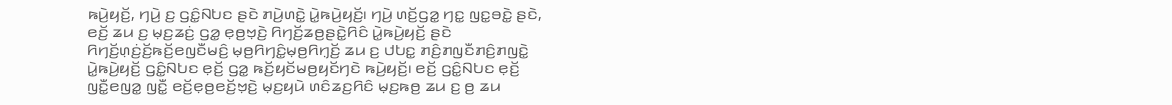ꤒꤣꤧ꤬ꤟꤢꤩ꤬, ꤚꤣꤧ꤬ ꤢ꤬ ꤞꤢꤨ꤭ꤡꤝꤢ ꤔꤢꤧ ꤊꤣꤧ꤬ꤛꤢꤧ꤭ ꤣꤧ꤭ꤒꤣꤧ꤬ꤟꤢꤩ꤬꤯ ꤚꤣꤧ꤬ ꤛꤢꤩ꤬ꤞꤤ꤭ ꤚꤢ꤭ ꤜꤢ꤭ꤋꤢꤧ꤭ ꤔꤢꤧ, ꤕꤢꤩ꤬ ꤘꤣ ꤢ꤬ ꤗ꤫ꤢ꤬ꤘꤢꤦ꤬ ꤞꤤ꤭ ꤕ꤫ꤥ꤬ꤠ꤫ꤢꤧ꤬ ꤖꤚꤢꤩ꤬ꤘꤥ꤬ꤔꤢꤧ꤭ꤖꤢꤨ ꤣꤧ꤭ꤒꤣꤧ꤬ꤟꤢꤩ꤬ ꤔꤢꤧ ꤖꤚꤢꤩ꤬ꤛ꤫ꤢꤦ꤬ꤢꤩ꤬ꤒꤢꤩ꤬ꤕꤜꤢꤪꤗꤢꤨ꤬ ꤗ꤫ꤥ꤬ꤖꤚꤢꤨ꤭ꤗ꤫ꤥ꤬ꤖꤚ꤫ꤢꤩ꤬ ꤘꤣ ꤢ꤬ ꤓꤝꤢ꤭ ꤊꤢꤨ꤬ꤊꤜꤢꤪꤊꤢꤨ꤬ꤊꤜꤢꤧ꤭ ꤣꤧ꤭ꤒꤣꤧ꤬ꤟꤢꤩ꤬ ꤞꤢꤨ꤭ꤡꤝꤢ ꤕ꤫ꤢꤩ꤬ ꤞꤤ꤭ ꤒꤢꤩ꤬ꤟꤢꤩꤗꤥ꤬ꤟꤢꤩꤚꤢꤧ ꤒꤣꤧ꤬ꤟꤢꤩ꤬꤯ ꤕꤢꤩ꤬ ꤞꤢꤨ꤭ꤡꤝꤢ ꤕ꤫ꤢꤩ꤬ ꤜꤢꤪ꤭ꤕꤜꤤ꤭ ꤜꤢꤪ꤭ ꤕꤢꤩ꤬ꤕ꤫ꤥ꤬ꤕꤢꤩ꤬ꤠ꤫ꤢꤧ꤬ ꤗ꤫ꤢ꤬ꤟꤣꤧ ꤛꤢꤨꤘꤢ꤬ꤖꤢꤨ ꤗ꤫ꤢ꤬ꤒꤥ꤬ ꤘꤣ ꤢ꤬ ꤥ꤬ ꤘꤣ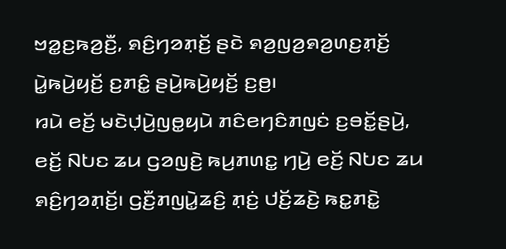ꤠꤤ꤭ꤢ꤬ꤒꤤ꤬ꤢꤪ꤬, ꤎꤢꤨ꤬ꤚꤤꤊ꤫ꤢꤩ꤬ ꤔꤢꤧ ꤎꤤ꤬ꤜꤤ꤬ꤎꤤ꤬ꤛꤢ꤬ꤊ꤫ꤢꤩ꤬ ꤣꤧ꤭ꤒꤣꤧ꤬ꤟꤢꤩ꤬ ꤢ꤬ꤊꤢꤨ꤭ ꤔꤣꤧ꤬ꤒꤣꤧ꤬ꤟꤢꤩ꤬ ꤢ꤬ꤥ꤬꤯
ꤙꤣꤧ ꤕꤢꤩ꤬ ꤗꤢꤧꤓ꤫ꤣꤧ꤬ꤜꤥ꤭ꤟꤣꤧ ꤊꤢꤨꤕꤚꤢꤨꤊꤜꤢꤦ ꤢ꤬ꤋꤢꤩ꤭ꤔꤣꤧ꤬, ꤕꤢꤩ꤬ ꤡꤝꤢ ꤘꤣ ꤞꤤꤜꤢꤧ꤬ ꤒꤣ꤬ꤊꤛꤢ꤭ ꤚꤣꤧ꤬ ꤕꤢꤩ꤬ ꤡꤝꤢ ꤘꤣ ꤎꤢꤨ꤬ꤚꤤꤊ꤫ꤢꤩ꤬꤯ ꤞꤢꤪ꤬ꤊꤜꤣꤧ꤭ꤘꤢꤨ꤬ ꤊ꤫ꤢꤦ꤬ ꤓꤢꤩ꤬ꤘꤢꤧ꤬ ꤒꤢ꤭ꤊꤢꤧ꤭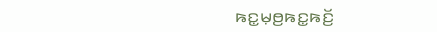ꤒꤢ꤭ꤗ꤫ꤥ꤬ꤒꤢ꤭ꤒꤢꤩ꤬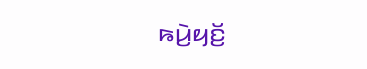ꤒꤣꤧ꤬ꤟꤢꤩ꤬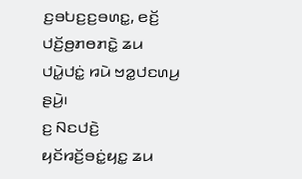ꤢ꤬ꤋꤝꤢ꤬ꤢ꤬ꤋꤛꤢ꤭, ꤕꤢꤩ꤬ ꤓꤢꤩ꤬ꤥ꤬ꤊꤥꤊꤢꤧ꤭ ꤘꤣ ꤓꤣꤧ꤭ꤓꤢꤦ꤭ ꤙꤣꤧ ꤠꤤ꤭ꤓꤢꤛꤣ꤬ ꤔꤣꤧ꤬꤯
ꤢ꤬ ꤡꤢꤓꤢꤧ꤬ ꤟꤢꤩꤙꤢꤩ꤬ꤋꤢꤦ꤭ꤟꤢ꤭ ꤘꤣ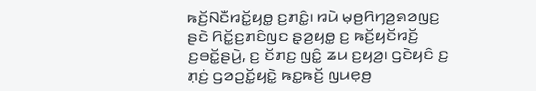ꤒꤢꤩ꤬ꤡꤢꤪꤙꤢꤩ꤭ꤟꤥ꤭ ꤢ꤬ꤊꤢꤨ꤭꤯ ꤙꤣꤧ ꤗ꤫ꤥ꤬ꤖꤚꤤ꤬ꤎꤤꤜꤢ꤬ ꤔꤢꤧ ꤖꤢꤩ꤭ꤢ꤬ꤊꤢꤨꤜꤢ ꤔ꤫ꤤ꤬ꤟꤥ꤭ ꤢ꤬ ꤒꤢꤩ꤬ꤟꤢꤩꤙꤢꤩ꤬ ꤢ꤬ꤋꤢꤩ꤭ꤔꤣꤧ꤬, ꤢ꤬ ꤢꤩꤊꤢ꤬ ꤜꤢꤨ꤭ ꤘꤣ ꤢ꤬ꤟꤤ꤬꤯ ꤞꤢꤧꤟꤢꤨ ꤢ꤬ ꤊ꤫ꤢꤦ꤬ ꤞꤤꤑꤢꤩ꤭ꤟꤢꤧ꤭ ꤒꤢ꤭ꤒꤢꤩ꤬ ꤜꤣꤕ꤫ꤥ꤬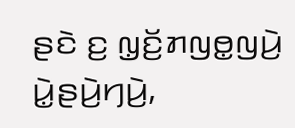ꤔꤢꤧ ꤢ꤬ ꤜ꤫ꤢꤩ꤬ꤊꤜꤥ꤭ꤜꤣꤧ꤬ ꤣꤧ꤭ꤔꤣꤧ꤬ꤚꤣꤧ꤬,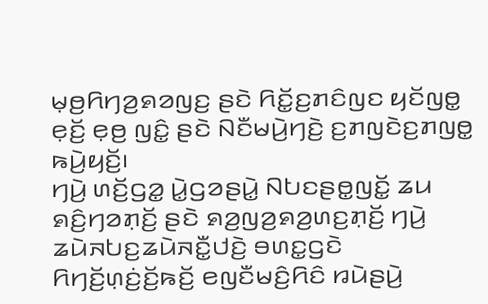ꤗ꤫ꤥ꤬ꤖꤚꤤ꤬ꤎꤤꤜꤢ꤬ ꤔꤢꤧ ꤖꤢꤩ꤭ꤢ꤬ꤊꤢꤨꤜꤢ ꤟꤢꤩꤜꤥ꤭ ꤕ꤫ꤢꤩ꤬ ꤕ꤫ꤥ꤬ ꤜꤢꤨ꤭ ꤔꤢꤧ ꤡꤢꤪꤗꤣꤧ꤬ꤚꤢꤧ꤬ ꤢ꤬ꤊꤜꤢꤧꤢ꤬ꤊꤜꤥ꤭ ꤒꤣꤧ꤬ꤟꤢꤩ꤬꤯
ꤚꤣꤧ꤬ ꤛꤢꤩ꤬ꤞꤤ꤭ ꤣꤧ꤭ꤞꤤꤔꤣꤧ꤭ ꤡꤝꤢꤔꤥ꤭ꤜꤢꤩ꤭ ꤘꤣ ꤎꤢꤨ꤬ꤚꤤꤊ꤫ꤢꤩ꤬ ꤔꤢꤧ ꤎꤤ꤬ꤜꤤ꤬ꤎꤤ꤬ꤛꤢ꤬ꤊ꤫ꤢꤩ꤬ ꤚꤣꤧ꤬ ꤘꤣꤧꤏꤝꤢ꤬ꤘꤣꤧꤏꤢꤪ꤭ꤓꤢꤧ꤬ ꤋꤛꤢ꤭ꤞꤢꤧ ꤖꤚꤢꤩ꤬ꤛ꤫ꤢꤦ꤬ꤢꤩ꤬ꤒꤢꤩ꤬ ꤕꤜꤢꤪꤗꤢꤨ꤬ꤖꤢꤨ ꤙꤣꤧꤔꤣꤧ꤬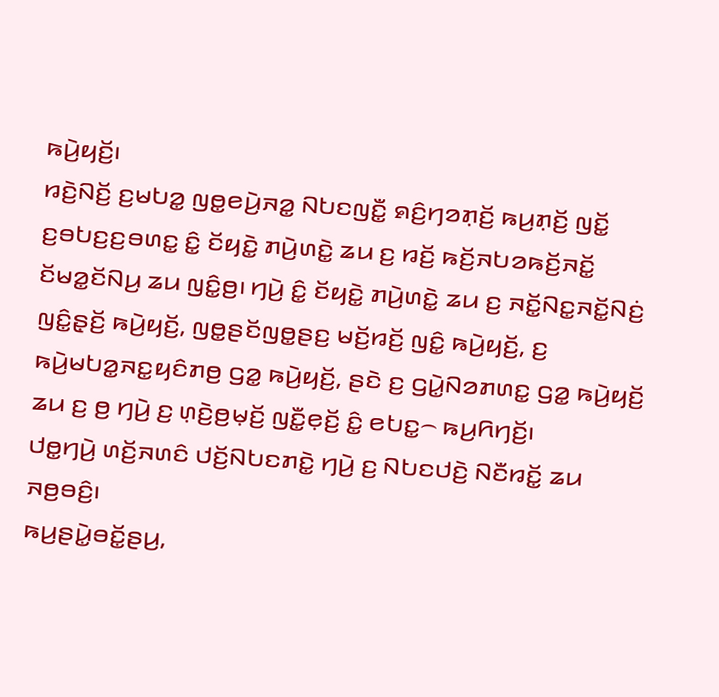ꤒꤣꤧ꤬ꤟꤢꤩ꤬꤯
ꤙꤢꤧ꤬ꤡꤢꤩ꤬ ꤢ꤬ꤗꤝꤤ꤭ ꤜꤥ꤭ꤕꤣꤧ꤬ꤏꤤ꤭ ꤡꤝꤢꤜꤢꤪ꤭ ꤎꤢꤨ꤬ꤚꤤꤊ꤫ꤢꤩ꤬ ꤒꤣ꤬ꤊ꤫ꤢꤩ꤬ ꤜꤢꤩ꤭ ꤢ꤬ꤋꤝꤢ꤬ꤢ꤬ꤋꤛꤢ꤭ ꤢꤨ꤭ ꤢꤩꤟꤢꤧ꤭ ꤊꤣꤧ꤬ꤛꤢꤧ꤭ ꤘꤣ ꤢ꤬ ꤙꤢꤩ꤬ ꤒꤢꤩ꤬ꤏꤝꤤꤒꤢꤩ꤬ꤏꤢꤩ꤭ ꤢꤩꤗꤤ꤭ꤢꤩꤡꤣ꤬ ꤘꤣ ꤜꤢꤨ꤭ꤥ꤬꤯ ꤚꤣꤧ꤬ ꤢꤨ꤭ ꤢꤩꤟꤢꤧ꤭ ꤊꤣꤧ꤬ꤛꤢꤧ꤭ ꤘꤣ ꤢ꤬ ꤏꤢꤩ꤭ꤡꤢ꤭ꤏꤢꤩ꤭ꤡꤢꤦ꤬ ꤜꤢꤨ꤭ꤔ꤫ꤢꤩ꤬ ꤒꤣꤧ꤬ꤟꤢꤩ꤬, ꤜꤥ꤭ꤔꤢꤩꤜꤥ꤭ꤔꤢ꤬ ꤗꤢꤩ꤬ꤙꤢꤩ꤬ ꤜꤢꤨ꤭ ꤒꤣꤧ꤬ꤟꤢꤩ꤬, ꤢ꤬ ꤒꤣꤧ꤬ꤗꤝꤤ꤭ꤏꤢ꤭ꤟꤢꤨꤊꤥ꤬ ꤞꤤ꤭ ꤒꤣꤧ꤬ꤟꤢꤩ꤬, ꤔꤢꤧ ꤢ꤬ ꤞꤣꤧ꤭ꤡꤤꤊꤛꤢ꤭ ꤞꤤ꤭ ꤒꤣꤧ꤬ꤟꤢꤩ꤬ ꤘꤣ ꤢ꤬ ꤥ꤬ ꤚꤣꤧ꤬ ꤢ꤬ ꤛ꤫ꤢꤧ꤬ꤥ꤬ꤗ꤫ꤢꤩ꤬ ꤜꤢꤪ꤭ꤕ꤫ꤢꤩ꤬ ꤢꤨ꤭ ꤕꤝꤢ꤭꤮ ꤒꤣ꤬ꤖꤚꤢꤩ꤬꤯
ꤓꤥ꤭ꤚꤣꤧ꤬ ꤛꤢꤩ꤬ꤏꤛꤢꤨ ꤓꤢꤩ꤬ꤡꤝꤢꤊꤢꤧ꤭ ꤚꤣꤧ꤬ ꤢ꤬ ꤡꤝꤢꤓꤢꤧ꤬ ꤡꤢꤪꤙꤢꤩ꤭ ꤘꤣ ꤏꤥ꤬ꤋꤢꤨ꤬꤯
ꤒꤣ꤬ꤔꤣꤧ꤭ꤋꤢꤩ꤭ꤔꤣ꤬,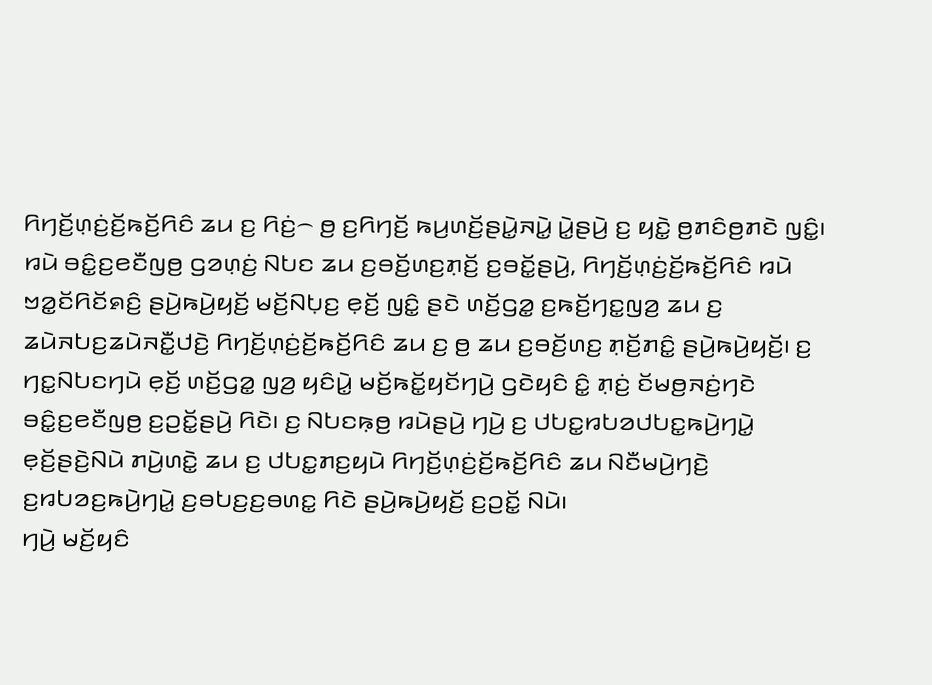ꤖꤚꤢꤩ꤬ꤛ꤫ꤢꤦ꤬ꤢꤩ꤬ꤒꤢꤩ꤬ꤖꤢꤨ ꤘꤣ ꤢ꤬ ꤖꤢꤦ꤬꤮ ꤥ꤬ ꤢ꤬ꤖꤚꤢꤩ꤬ ꤒꤣ꤬ꤛꤢꤩ꤬ꤔꤣꤧ꤭ꤏꤣꤧ꤭ ꤣꤧ꤭ꤔꤣꤧ꤬ ꤢ꤬ ꤟꤢꤧ꤭ ꤥ꤬ꤊꤢꤨꤥ꤬ꤊꤢꤧ ꤜꤢꤨ꤭꤯
ꤙꤣꤧ ꤋꤢꤨ꤭ꤢ꤬ꤕꤢꤪꤜꤥ꤬ ꤞꤤꤛ꤫ꤢꤦ꤬ ꤡꤝꤢ ꤘꤣ ꤢ꤬ꤋꤢꤩ꤬ꤛꤢ꤬ꤊ꤫ꤢꤩ꤬ ꤢ꤬ꤋꤢꤩ꤭ꤔꤣꤧ꤬, ꤖꤚꤢꤩ꤬ꤛ꤫ꤢꤦ꤬ꤢꤩ꤬ꤒꤢꤩ꤬ꤖꤢꤨ ꤙꤣꤧ ꤠꤤ꤭ꤢꤩꤖꤢꤩꤎꤢꤨ꤬ ꤔꤣꤧ꤬ꤒꤣꤧ꤬ꤟꤢꤩ꤬ ꤗꤢꤩ꤬ꤡꤝ꤫ꤢ꤬ ꤕ꤫ꤢꤩ꤬ ꤜꤢꤨ꤭ ꤔꤢꤧ ꤛꤢꤩ꤬ꤞꤤ꤭ ꤢ꤬ꤒꤢꤩ꤬ꤚꤢ꤭ꤜꤤ꤬ ꤘꤣ ꤢ꤬ ꤘꤣꤧꤏꤝꤢ꤬ꤘꤣꤧꤏꤢꤪ꤭ꤓꤢꤧ꤬ ꤖꤚꤢꤩ꤬ꤛ꤫ꤢꤦ꤬ꤢꤩ꤬ꤒꤢꤩ꤬ꤖꤢꤨ ꤘꤣ ꤢ꤬ ꤥ꤬ ꤘꤣ ꤢ꤬ꤋꤢꤩ꤬ꤛꤢ꤬ ꤊ꤫ꤢꤩ꤬ꤊꤢꤨ꤭ ꤔꤣꤧ꤬ꤒꤣꤧ꤬ꤟꤢꤩ꤬꤯ ꤢ꤬ ꤚꤢ꤭ꤡꤝꤢꤚꤣꤧ ꤕ꤫ꤢꤩ꤬ ꤛꤢꤩ꤬ꤞꤤ꤭ ꤜꤤ꤬ ꤟꤢꤨꤣꤧ꤭ ꤗꤢꤩ꤬ꤒꤢꤩ꤭ꤟꤢꤩꤚꤣꤧ꤬ ꤞꤢꤧꤟꤢꤨ ꤢꤨ꤭ ꤊ꤫ꤢꤦ꤬ ꤢꤩꤗꤥ꤬ꤏꤢꤦ꤬ꤚꤢꤧ ꤋꤢꤨ꤭ꤢ꤬ꤕꤢꤪꤜꤥ꤬ ꤢ꤬ꤑꤢꤩ꤭ꤔꤣꤧ꤬ ꤖꤢꤧ꤯ ꤢ꤬ ꤡꤝꤢꤒ꤫ꤥ꤬ ꤙꤣꤧꤔꤣꤧ꤬ ꤚꤣꤧ꤬ ꤢ꤬ ꤓꤝꤢ꤭ꤙꤝꤤꤓꤝꤢ꤭ꤒꤣꤧ꤬ꤚꤣꤧ꤭ ꤕ꤫ꤢꤩ꤬ꤔꤢꤧ꤬ꤡꤣꤧ ꤊꤣꤧ꤬ꤛꤢꤧ꤭ ꤘꤣ ꤢ꤬ ꤓꤝꤢ꤭ꤊꤢ꤬ꤟꤣꤧ ꤖꤚꤢꤩ꤬ꤛ꤫ꤢꤦ꤬ꤢꤩ꤬ꤒꤢꤩ꤬ꤖꤢꤨ ꤘꤣ ꤡꤢꤪꤗꤣꤧ꤬ꤚꤢꤧ꤬ ꤢ꤬ꤙꤝꤤꤢ꤬ꤒꤣꤧ꤬ꤚꤣꤧ꤭ ꤢ꤬ꤋꤝꤢ꤬ꤢ꤬ꤋꤛꤢ꤭ ꤖꤢꤧ ꤔꤣꤧ꤬ꤒꤣꤧ꤬ꤟꤢꤩ꤬ ꤢ꤬ꤑꤢꤩ꤭ ꤡꤣꤧ꤯
ꤚꤣꤧ꤬ ꤗꤢꤩ꤬ꤟꤢꤨ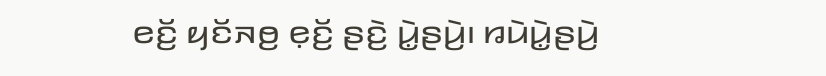ꤕꤢꤩ꤬ ꤟꤢꤩꤏꤥ꤬ ꤕ꤫ꤢꤩ꤬ ꤔꤢꤧ꤬ ꤣꤧ꤭ꤔꤣꤧ꤬꤯ ꤙꤣꤧꤣꤧ꤭ꤔꤣꤧ꤬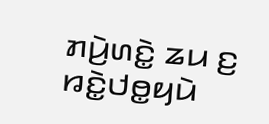ꤊꤣꤧ꤬ꤛꤢꤧ꤭ ꤘꤣ ꤢ꤬ ꤙꤢꤧ꤭ꤓꤥ꤭ꤟꤣꤧ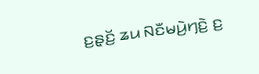ꤢ꤬ꤔ꤫ꤢꤩ꤬ ꤘꤣ ꤡꤢꤪꤗꤣꤧ꤬ꤚꤢꤧ꤬ ꤢ꤬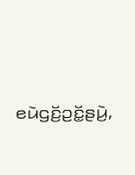ꤕꤣꤧꤞꤢꤩ꤬ꤑꤢꤩ꤭ꤔꤣꤧ꤬,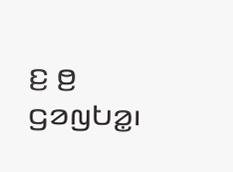ꤢ꤬ ꤥ꤬ ꤞꤤꤜꤝꤤ꤭꤯